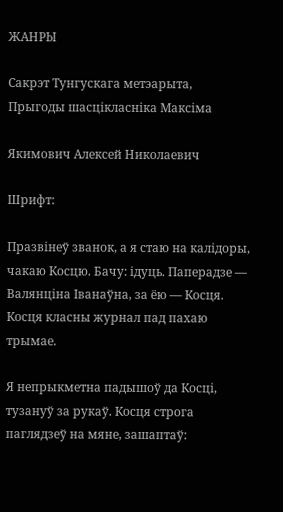ЖАНРЫ

Сакрэт Тунгускага метэарыта, Прыгоды шасцікласніка Максіма

Якимович Алексей Николаевич

Шрифт:

Празвінеў званок, а я стаю на калідоры, чакаю Косцю. Бачу: ідуць. Паперадзе — Валянціна Іванаўна, за ёю — Косця. Косця класны журнал пад пахаю трымае.

Я непрыкметна падышоў да Косці, тузануў за рукаў. Косця строга паглядзеў на мяне, зашаптаў: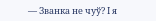— Званка не чуў? І я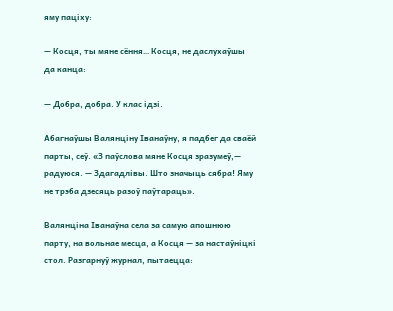яму паціху:

— Косця, ты мяне сёння… Косця, не даслухаўшы да канца:

— Добра, добра. У клас ідзі.

Абагнаўшы Валянціну Іванаўну, я падбег да сваёй парты, сеў. «З паўслова мяне Косця зразумеў,— радуюся. — Здагадлівы. Што значыць сябра! Яму не трэба дзесяць разоў паўтараць».

Валянціна Іванаўна села за самую апошнюю парту, на вольнае месца, а Косця — за настаўніцкі стол. Разгарнуў журнал, пытаецца: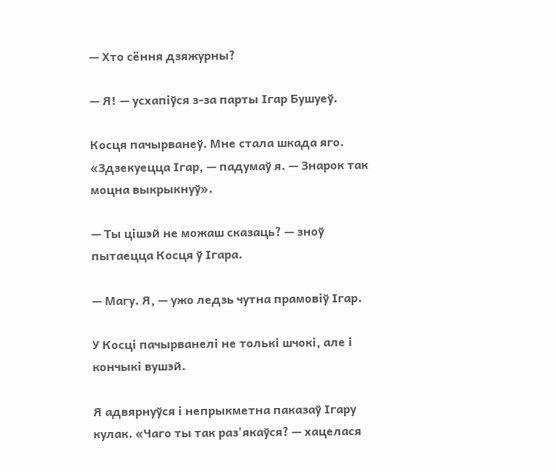— Хто сёння дзяжурны?

— Я! — усхапіўся з-за парты Ігар Бушуеў.

Косця пачырванеў. Мне стала шкада яго. «Здзекуецца Ігар, — падумаў я. — Знарок так моцна выкрыкнуў».

— Ты цішэй не можаш сказаць? — зноў пытаецца Косця ў Ігара.

— Магу. Я, — ужо ледзь чутна прамовіў Ігар.

У Косці пачырванелі не толькі шчокі, але і кончыкі вушэй.

Я адвярнуўся і непрыкметна паказаў Ігару кулак. «Чаго ты так раз'якаўся? — хацелася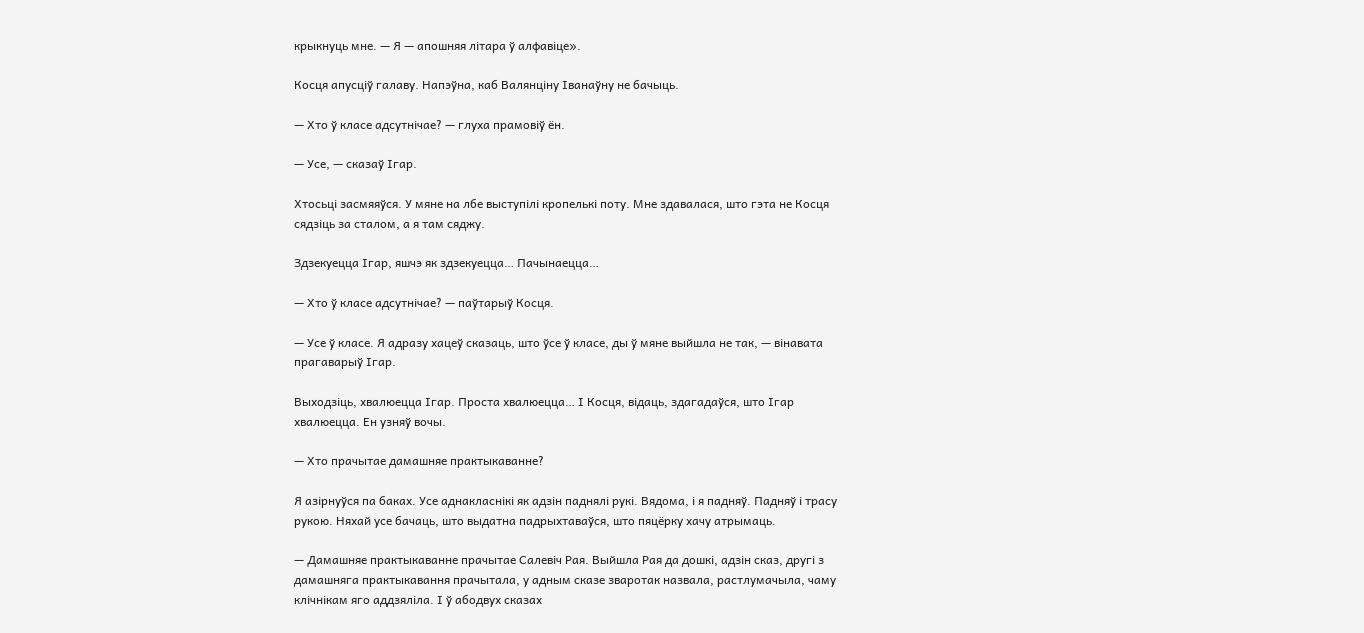крыкнуць мне. — Я — апошняя літара ў алфавіце».

Косця апусціў галаву. Напэўна, каб Валянціну Іванаўну не бачыць.

— Хто ў класе адсутнічае? — глуха прамовіў ён.

— Усе, — сказаў Ігар.

Хтосьці засмяяўся. У мяне на лбе выступілі кропелькі поту. Мне здавалася, што гэта не Косця сядзіць за сталом, а я там сяджу.

Здзекуецца Ігар, яшчэ як здзекуецца… Пачынаецца…

— Хто ў класе адсутнічае? — паўтарыў Косця.

— Усе ў класе. Я адразу хацеў сказаць, што ўсе ў класе, ды ў мяне выйшла не так, — вінавата прагаварыў Ігар.

Выходзіць, хвалюецца Ігар. Проста хвалюецца… І Косця, відаць, здагадаўся, што Ігар хвалюецца. Ен узняў вочы.

— Хто прачытае дамашняе практыкаванне?

Я азірнуўся па баках. Усе аднакласнікі як адзін паднялі рукі. Вядома, і я падняў. Падняў і трасу рукою. Няхай усе бачаць, што выдатна падрыхтаваўся, што пяцёрку хачу атрымаць.

— Дамашняе практыкаванне прачытае Салевіч Рая. Выйшла Рая да дошкі, адзін сказ, другі з дамашняга практыкавання прачытала, у адным сказе зваротак назвала, растлумачыла, чаму клічнікам яго аддзяліла. І ў абодвух сказах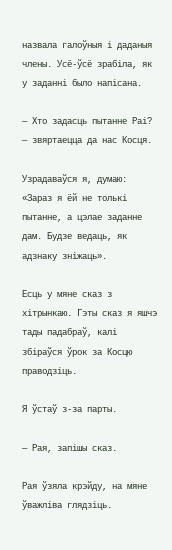назвала галоўныя і даданыя члены. Усё-ўсё зрабіла, як у заданні было напісана.

— Хто задасць пытанне Раі? — звяртаецца да нас Косця.

Узрадаваўся я, думаю: «Зараз я ёй не толькі пытанне, а цэлае заданне дам. Будзе ведаць, як адзнаку зніжаць».

Есць у мяне сказ з хітрынкаю. Гэты сказ я яшчэ тады падабраў, калі збіраўся ўрок за Косцю праводзіць.

Я ўстаў з-за парты.

— Рая, запішы сказ.

Рая ўзяла крэйду, на мяне ўважліва глядзіць.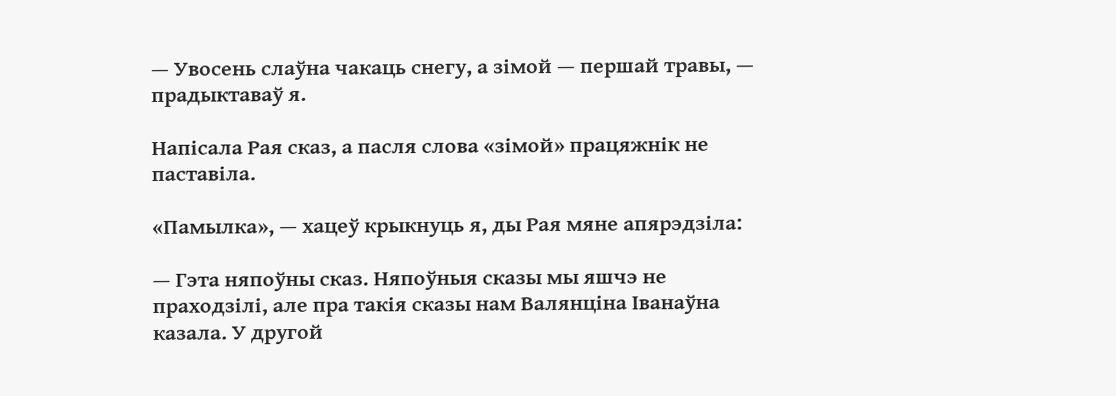— Увосень слаўна чакаць снегу, а зімой — першай травы, — прадыктаваў я.

Напісала Рая сказ, а пасля слова «зімой» працяжнік не паставіла.

«Памылка», — хацеў крыкнуць я, ды Рая мяне апярэдзіла:

— Гэта няпоўны сказ. Няпоўныя сказы мы яшчэ не праходзілі, але пра такія сказы нам Валянціна Іванаўна казала. У другой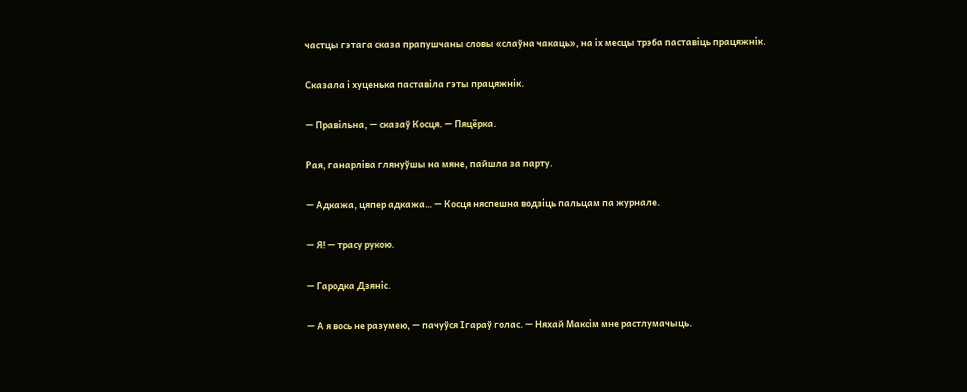частцы гэтага сказа прапушчаны словы «слаўна чакаць», на іх месцы трэба паставіць працяжнік.

Сказала і хуценька паставіла гэты працяжнік.

— Правільна, — сказаў Косця. — Пяцёрка.

Рая, ганарліва глянуўшы на мяне, пайшла за парту.

— Адкажа, цяпер адкажа… — Косця няспешна водзіць пальцам па журнале.

— Я! — трасу рукою.

— Гародка Дзяніс.

— А я вось не разумею, — пачуўся Ігараў голас. — Няхай Максім мне растлумачыць.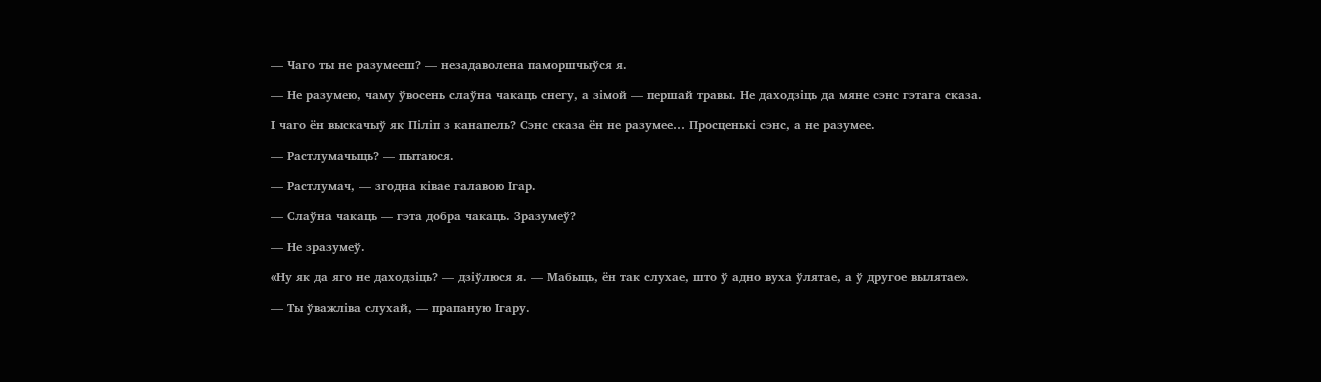— Чаго ты не разумееш? — незадаволена паморшчыўся я.

— Не разумею, чаму ўвосень слаўна чакаць снегу, а зімой — першай травы. Не даходзіць да мяне сэнс гэтага сказа.

І чаго ён выскачыў як Піліп з канапель? Сэнс сказа ён не разумее… Просценькі сэнс, а не разумее.

— Растлумачыць? — пытаюся.

— Растлумач, — згодна ківае галавою Ігар.

— Слаўна чакаць — гэта добра чакаць. Зразумеў?

— Не зразумеў.

«Ну як да яго не даходзіць? — дзіўлюся я. — Мабыць, ён так слухае, што ў адно вуха ўлятае, а ў другое вылятае».

— Ты ўважліва слухай, — прапаную Ігару.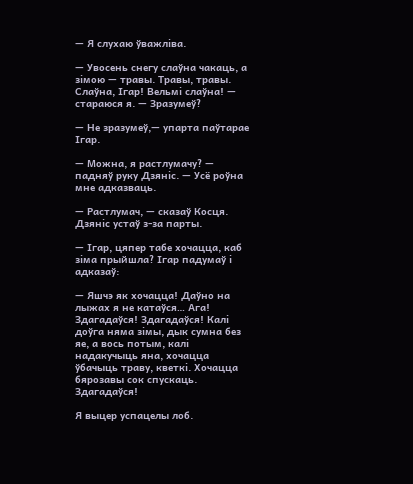— Я слухаю ўважліва.

— Увосень снегу слаўна чакаць, а зімою — травы. Травы, травы. Слаўна, Ігар! Вельмі слаўна! — стараюся я. — Зразумеў?

— Не зразумеў,— упарта паўтарае Ігар.

— Можна, я растлумачу? — падняў руку Дзяніс. — Усё роўна мне адказваць.

— Растлумач, — сказаў Косця. Дзяніс устаў з-за парты.

— Ігар, цяпер табе хочацца, каб зіма прыйшла? Ігар падумаў і адказаў:

— Яшчэ як хочацца! Даўно на лыжах я не катаўся… Ага! Здагадаўся! Здагадаўся! Калі доўга няма зімы, дык сумна без яе, а вось потым, калі надакучыць яна, хочацца ўбачыць траву, кветкі. Хочацца бярозавы сок спускаць. Здагадаўся!

Я выцер успацелы лоб.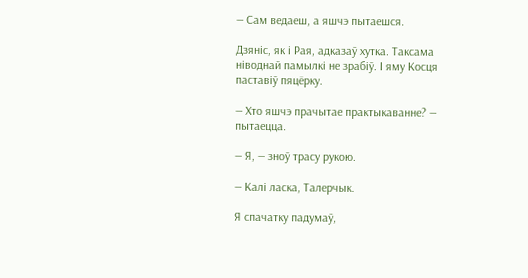— Сам ведаеш, а яшчэ пытаешся.

Дзяніс, як і Рая, адказаў хутка. Таксама ніводнай памылкі не зрабіў. І яму Косця паставіў пяцёрку.

— Хто яшчэ прачытае практыкаванне? — пытаецца.

— Я, — зноў трасу рукою.

— Калі ласка, Талерчык.

Я спачатку падумаў,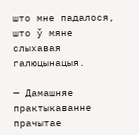што мне падалося, што ў мяне слыхавая галюцынацыя.

— Дамашняе практыкаванне прачытае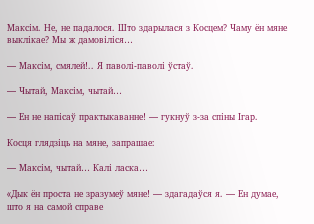Максім. Не, не падалося. Што здарылася з Косцем? Чаму ён мяне выклікае? Мы ж дамовіліся…

— Максім, смялей!.. Я паволі-паволі ўстаў.

— Чытай, Максім, чытай…

— Ен не напісаў практыкаванне! — гукнуў з-за спіны Ігар.

Косця глядзіць на мяне, запрашае:

— Максім, чытай… Калі ласка…

«Дык ён проста не зразумеў мяне! — здагадаўся я. — Ен думае, што я на самой справе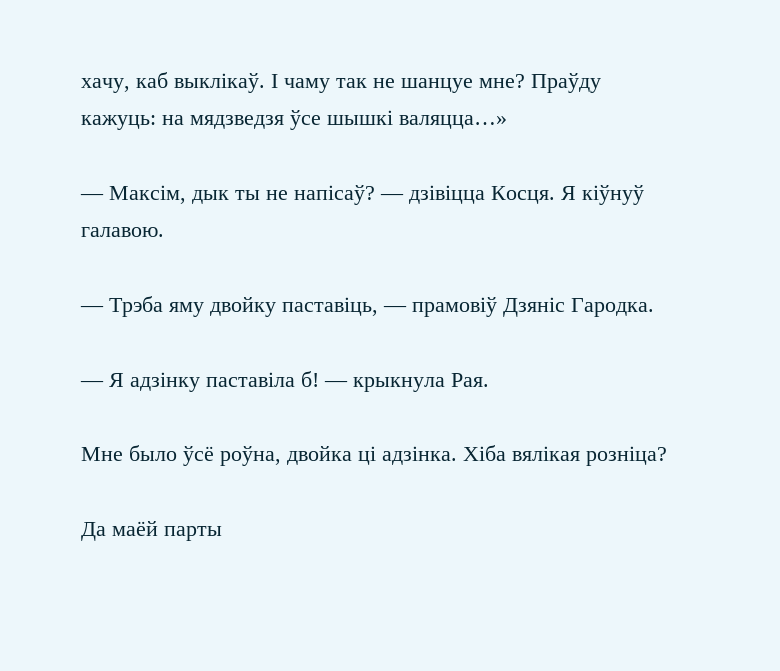хачу, каб выклікаў. І чаму так не шанцуе мне? Праўду кажуць: на мядзведзя ўсе шышкі валяцца…»

— Максім, дык ты не напісаў? — дзівіцца Косця. Я кіўнуў галавою.

— Трэба яму двойку паставіць, — прамовіў Дзяніс Гародка.

— Я адзінку паставіла б! — крыкнула Рая.

Мне было ўсё роўна, двойка ці адзінка. Хіба вялікая розніца?

Да маёй парты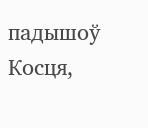падышоў Косця,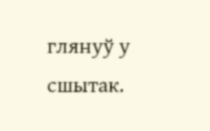глянуў у сшытак.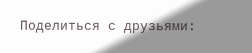Поделиться с друзьями: